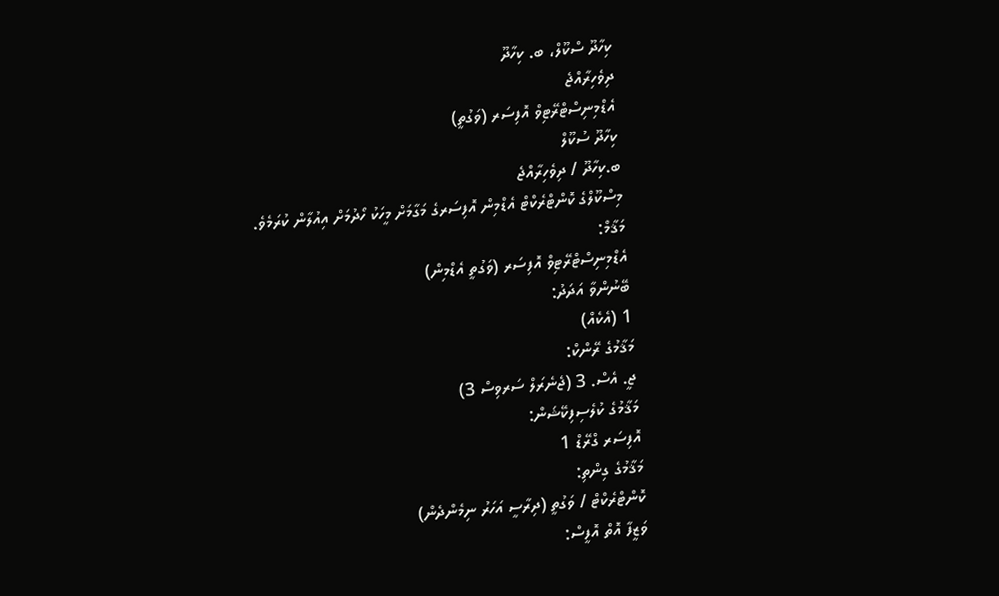ކިހާދޫ ސްކޫލް، ބ. ކިހާދޫ
ދިވެހިރާއްޖެ
އެޑްމިނިސްޓްރޭޓިވް އޮފިސަރ (ވަގުތީ)
ކިހާދޫ ސުކޫލް
ބ.ކިހާދޫ / ދިވެހިރާއްޖެ
މިސްކޫލްގެ ކޮންޓްރެކްޓް އެޑްމިން އޮފިސަރގެ މަގާމަށް މީހަކު ހޯދުމަށް އިއުލާން ކުރަމެވެ.
މަޤާމް:
އެޑްމިނިސްޓްރޭޓިވް އޮފިސަރ (ވަގުތީ އެޑްމިން)
ބޭނުންވާ އަދަދު:
1 (އެކެއް)
މަޤާމުގެ ރޭންކް:
ޖީ. އެސް. 3 (ޖެނެރަލް ސަރވިސް 3)
މަޤާމުގެ ކުލެސިފިކޭޝަން:
އޮފިސަރ ގްރޭޑް 1
މަޤާމުގެ ގިންތި:
ކޮންޓްރެކްޓް / ވަގުތީ (ދިރާސީ އަހަރު ނިމެންދެން)
ވަޒީފާ އޮތް އޮފީސް: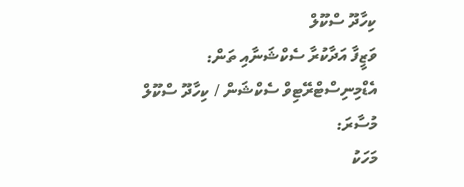ކިހާދޫ ސްކޫލް
ވަޒީފާ އަދާކުރާ ސެކްޝަނާއި ތަން:
އެޑްމިނިސްޓްރޭޓިވް ސެކްޝަން / ކިހާދޫ ސްކޫލް
މުސާރަ:
މަހަކު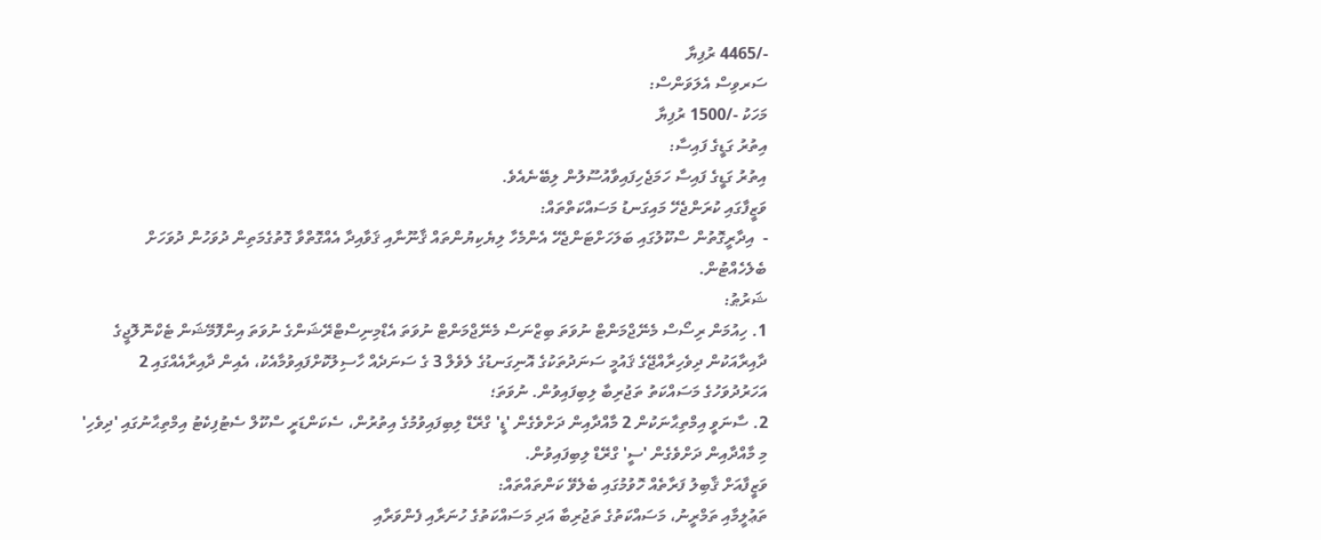-/4465 ރުފިޔާ
ސަރވިސް އެލަވަންސް:
މަހަކު -/1500 ރުފިޔާ
އިތުރު ގަޑީގެ ފައިސާ:
އިތުރު ގަޑީގެ ފައިސާ ހަމަޖެހިފައިވާއުސޫލުން ލިބޭނެއެވެ.
ވަޒީފާގައި ކުރަންޖެހޭ މައިގަނޑު މަސައްކަތްތައް:
-  އިދާރީގޮތުން ސްކޫލުގައި ބަލަހަށްޓަންޖެހޭ އެންމެހާ ލިޔެކިޔުންތައް ޤާނޫނާއި ޤަވާއިދާ އެއްގޮތްވާ ގޮތުގެމަތިން ދުވަހުން ދުވަހަށް ބެލެހެއްޓުން.
ޝަރުޠު:
1. ހިއުމަން ރިސޯސް މެނޭޖްމަންޓް ނުވަތަ ބިޒްނަސް މެނޭޖްމަންޓް ނުވަތަ އެޑްމިނިސްޓްރޭޝަންގެ ނުވަތަ އިންފޮމޭޝަން ޓެކްނޮލޮޖީގެ ދާއިރާއަކުން ދިވެހިރާއްޖޭގެ ޤައުމީ ސަނަދުތަކުގެ އޮނިގަނޑުގެ ލެވެލް 3 ގެ ސަނަދެއް ހާސިލުކޮށްފައިވުމާއެކު، އެއިން ދާއިރާއެއްގައި 2 އަހަރުދުވަހުގެ މަސައްކަތު ތަޖުރިބާ ލިބިފައިވުން. ނުވަތަ؛
2. ސާނަވީ އިމްތިޙާނަކުން 2 މާއްދާއިން ދަށްވެގެން 'ޑީ' ގްރޭޑް ލިބިފައިވުމުގެ އިތުރުން، ސެކަންޑަރީ ސްކޫލް ސެޓުފިކެޓު އިމްތިޙާނުގައި 'ދިވެހި' މި މާއްދާއިން ދަށްވެގެން 'ސީ' ގްރޭޑް ލިބިފައިވުން.
ވަޒީފާއަށް ޤާބިލު ފަރާތެއް ހޮވުމުގައި ބެލެވޭ ކަންތައްތައް:
ތަޢުލީމާއި ތަމްރީނު، މަސައްކަތުގެ ތަޖުރިބާ އަދި މަސައްކަތުގެ ހުނަރާއި ފެންވަރާއި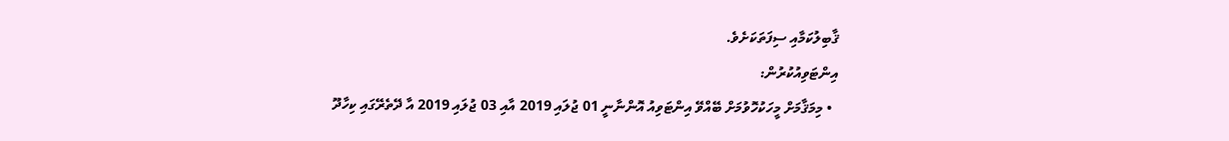ޤާބިލުކަމާއި ސިފަތަކަށެވެ.
އިންޓަވިއުކުރުން:
  • މިމަޤާމަށް މީހަކުހޮވުމަށް ބޭއްވޭ އިންޓަވިއު އޮންނާނީ 01 ޖުލައި 2019 އާއި 03 ޖުލައި 2019 އާ ދޭތެރޭގައި ކިހާދޫ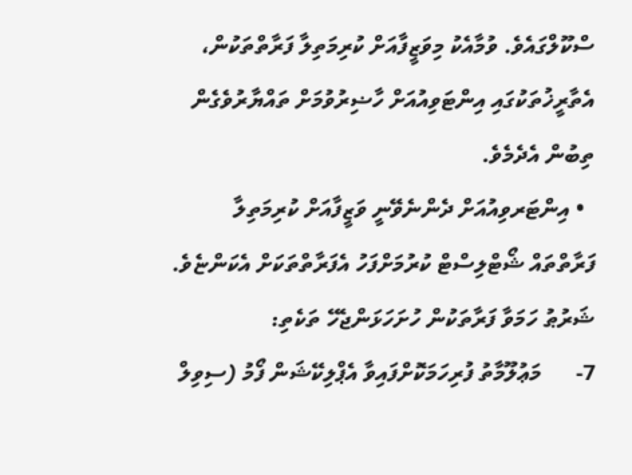ސްކޫލްގައެވެ. ވުމާއެކު މިވަޒީފާއަށް ކުރިމަތިލާ ފަރާތްތަކުން، އެތާރީޚުތަކުގައި އިންޓަވިއުއަށް ހާޟިރުވުމަށް ތައްޔާރުވެގެން ތިބުން އެދެމެވެ.
  • އިންޓަރވިއުއަށް ދެންނެވޭނީ ވަޒީފާއަށް ކުރިމަތިލާ ފަރާތްތައް ޝޯޓްލިސްޓް ކުރުމަށްފަހު އެފަރާތްތަކަށް އެކަންޏެވެ.
ޝަރުޠު ހަމަވާ ފަރާތަކުން ހުށަހަޅަންޖެހޭ ތަކެތި:
7-      މަޢުލޫމާތު ފުރިހަމަކޮށްފައިވާ އެޕްލިކޭޝަން ފޯމު (ސިވިލް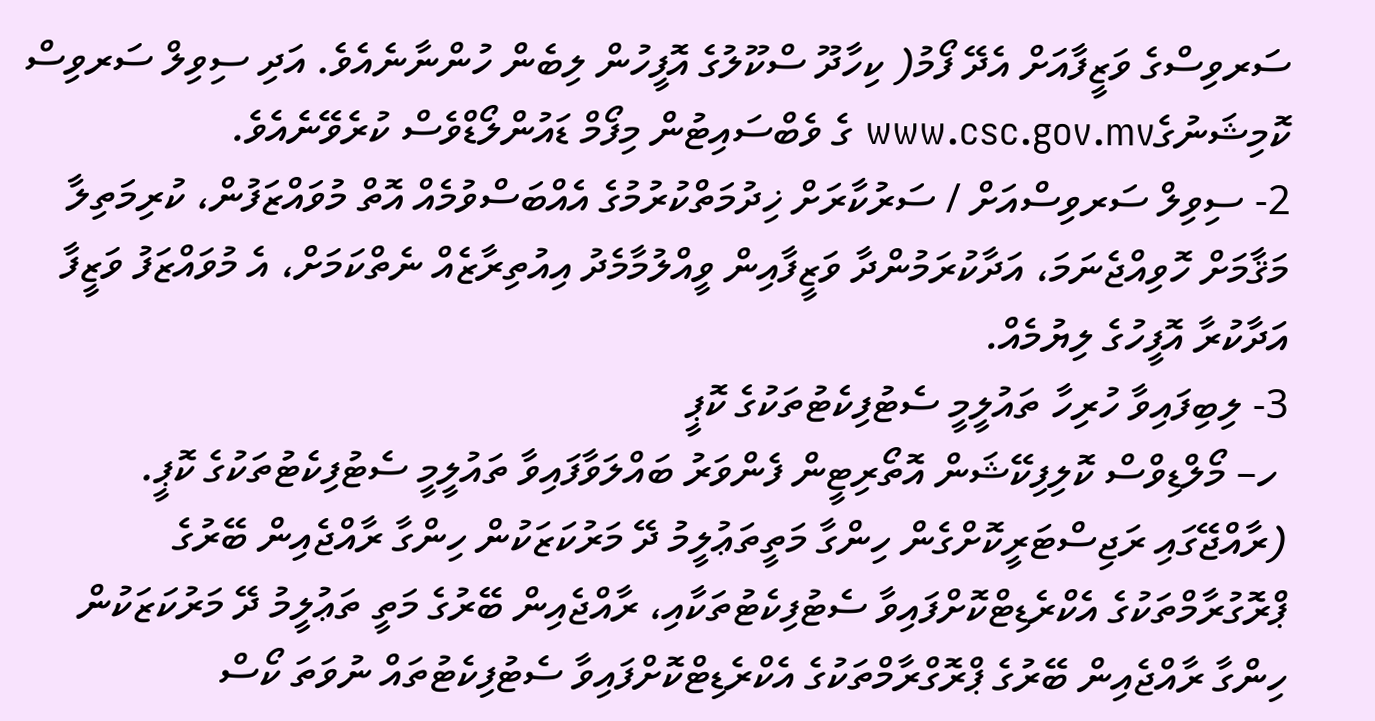ސަރވިސްގެ ވަޒީފާއަށް އެދޭ ފޯމު( ކިހާދޫ ސްކޫލުގެ އޮފީހުން ލިބެން ހުންނާނެއެވެ. އަދި ސިވިލް ސަރވިސް ކޮމިޝަނުގެwww.csc.gov.mv ގެ ވެބްސައިޓުން މިފޯމް ޑައުންލޯޑްވެސް ކުރެވޭނެއެވެ.
2- ސިވިލް ސަރވިސްއަށް / ސަރުކާރަށް ޚިދުމަތްކުރުމުގެ އެއްބަސްވުމެއް އޮތް މުވައްޒަފުން، ކުރިމަތިލާ މަޤާމަށް ހޮވިއްޖެނަމަ، އަދާކުރަމުންދާ ވަޒީފާއިން ވީއްލުމާމެދު އިއުތިރާޒެއް ނެތްކަމަށް، އެ މުވައްޒަފު ވަޒީފާ އަދާކުރާ އޮފީހުގެ ލިޔުމެއް.
3- ލިބިފައިވާ ހުރިހާ ތައުލީމީ ސެޓުފިކެޓުތަކުގެ ކޮޕީ
 ހ– މޯލްޑިވްސް ކޮލިފިކޭޝަން އޮތޯރިޓީން ފެންވަރު ބައްލަވާފައިވާ ތައުލީމީ ސެޓުފިކެޓުތަކުގެ ކޮޕީ. (ރާއްޖޭގައި ރަޖިސްޓަރީކޮށްގެން ހިންގާ މަތީތަޢުލީމު ދޭ މަރުކަޒަކުން ހިންގާ ރާއްޖެއިން ބޭރުގެ ޕްރޮގުރާމްތަކުގެ އެކްރެޑިޓްކޮށްފައިވާ ސެޓުފިކެޓުތަކާއި، ރާއްޖެއިން ބޭރުގެ މަތީ ތަޢުލީމު ދޭ މަރުކަޒަކުން ހިންގާ ރާއްޖެއިން ބޭރުގެ ޕްރޮގްރާމްތަކުގެ އެކްރެޑިޓްކޮށްފައިވާ ސެޓުފިކެޓުތައް ނުވަތަ ކޯސް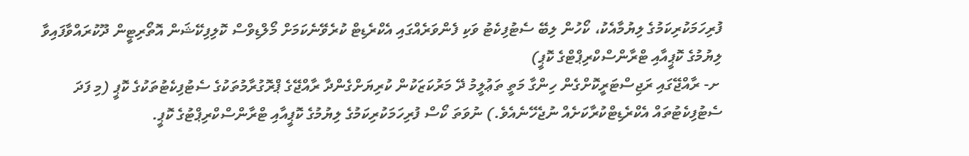ފުރިހަމަކުރިކަމުގެ ލިޔުމާއެކު، ކޯހުން ލިބޭ ސެޓުފިކެޓު ވަކި ފެންވަރެއްގައި އެކްރެޑިޓް ކުރެވޭނެކަމަށް މޯލްޑިވްސް ކޮލިފިކޭޝަން އޮތޯރިޓީން ދޫކުރައްވާފައިވާ ލިޔުމުގެ ކޮޕީއާއި ޓްރާންސްކްރިޕްޓްގެ ކޮޕީ)
 ށ- ރާއްޖޭގައި ރަޖިސްޓަރީކޮށްގެން ހިންގާ މަތީ ތަޢުލީމު ދޭ މަރުކަޒަކުން ކުރިޔަށްގެންދާ ރާއްޖޭގެ ޕްރޮގުރާމުތަކުގެ ސެޓުފިކެޓުތަކުގެ ކޮޕީ (މި ފަދަ ސެޓުފިކެޓުތައް އެކްރެޑިޓްކުރާކަށެއް ނުޖެހޭނެއެވެ.) ނުވަތަ ކޯސް ފުރިހަމަކުރިކަމުގެ ލިޔުމުގެ ކޮޕީއާއި ޓްރާންސްކްރިޕްޓުގެ ކޮޕީ.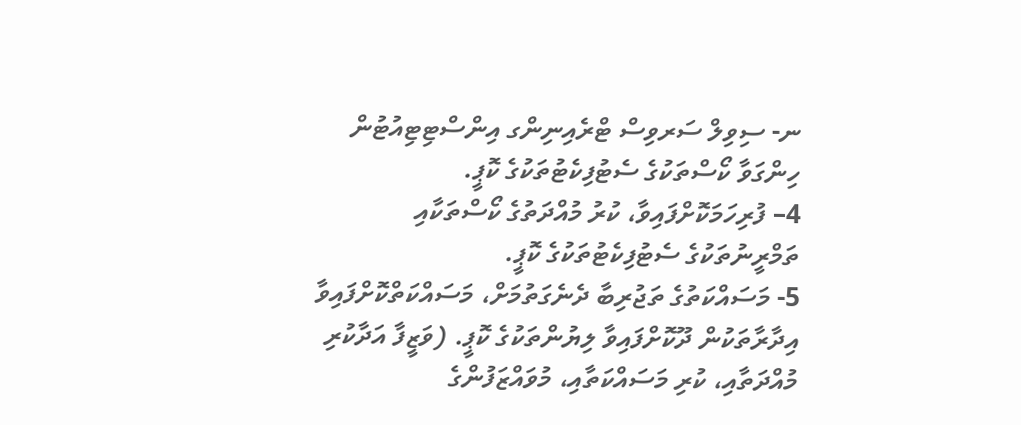ނ- ސިވިލް ސަރވިސް ޓްރެއިނިންގ އިންސްޓިޓިއުޓުން ހިންގަވާ ކޯސްތަކުގެ ސެޓުފިކެޓުތަކުގެ ކޮޕީ.
4– ފުރިހަމަކޮށްފައިވާ، ކުރު މުއްދަތުގެ ކޯސްތަކާއި ތަމްރީނުތަކުގެ ސެޓުފިކެޓުތަކުގެ ކޮޕީ.
5- މަސައްކަތުގެ ތަޖުރިބާ ދެނެގަތުމަށް، މަސައްކަތްކޮށްފައިވާ އިދާރާތަކުން ދޫކޮށްފައިވާ ލިޔުންތަކުގެ ކޮޕީ. (ވަޒީފާ އަދާކުރި މުއްދަތާއި، ކުރި މަސައްކަތާއި، މުވައްޒަފުންގެ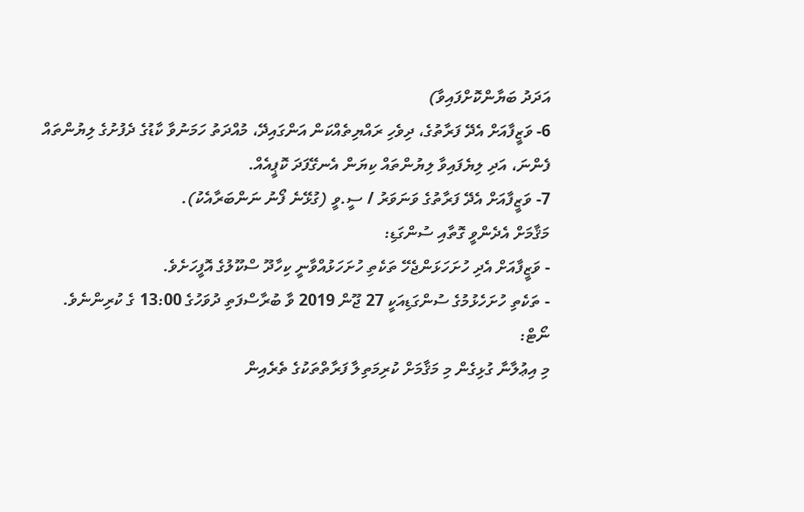އަދަދު ބަޔާންކޮށްފައިވާ)
6- ވަޒީފާއަށް އެދޭ ފަރާތުގެ، ދިވެހި ރައްޔިތެއްކަން އަންގައިދޭ، މުއްދަތު ހަމަނުވާ ކާޑުގެ ދެފުށުގެ ލިޔުންތައް ފެންނަ، އަދި ލިޔެފައިވާ ލިޔުންތައް ކިޔަން އެނގޭފަދަ ކޮޕީއެއް.
7- ވަޒީފާއަށް އެދޭ ފަރާތުގެ ވަނަވަރު / ސީ.ވީ (ގުޅޭނެ ފޯނު ނަންބަރާއެކު).
މަޤާމަށް އެދެންވީ ގޮތާއި ސުންގަޑި:
- ވަޒީފާއަށް އެދި ހުށަހަޅަންޖެހޭ ތަކެތި ހުށަހަޅުއްވާނީ ކިހާދޫ ސްކޫލުގެ އޮފީހަށެވެ.
- ތަކެތި ހުށަހެޅުމުގެ ސުންގަޑިއަކީ 27 ޖޫން 2019 ވާ ބުރާސްފަތި ދުވަހުގެ 13:00 ގެ ކުރިންނެވެ.
ނޯޓް:
މި އިޢުލާނާ ގުޅިގެން މި މަޤާމަށް ކުރިމަތިލާ ފަރާތްތަކުގެ ތެރެއިން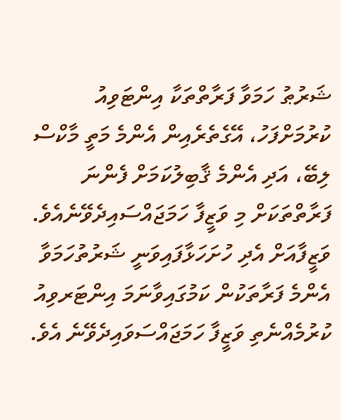ޝަރުޠު ހަމަވާ ފަރާތްތަކާ އިންޓަވިއު ކުރުމަށްފަހު، އޭގެތެރެއިން އެންމެ މަތީ މާކްސް ލިބޭ، އަދި އެންމެ ޤާބިލުކަމަށް ފެންނަ ފަރާތްތަކަށް މި ވަޒީފާ ހަމަޖައްސައިދެވޭނެއެވެ. ވަޒީފާއަށް އެދި ހުށަހަޅާފައިވަނީ ޝަރުތުހަމަވާ އެންމެ ފަރާތަކުން ކަމުގައިވާނަމަ އިންޓަރވިއު ކުރުމެއްނެތި ވަޒީފާ ހަމަޖައްސަވައިދެވޭނެ އެވެ.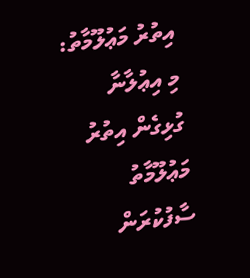އިތުރު މަޢުލޫމާތު:
މި އިޢުލާނާ ގުޅިގެން އިތުރު މަޢުލޫމާތު ސާފުކުރަން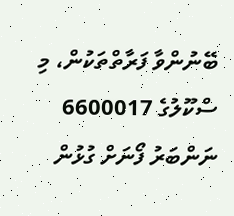ބޭނުންވާ ފަރާތްތަކުން، މި ސްކޫލުގެ 6600017 ނަންބަރު ފޯނަށް ގުޅުން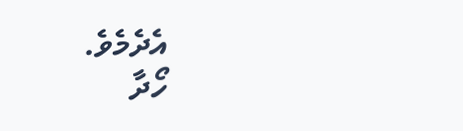އެދެމެވެ.
ހޯދާ